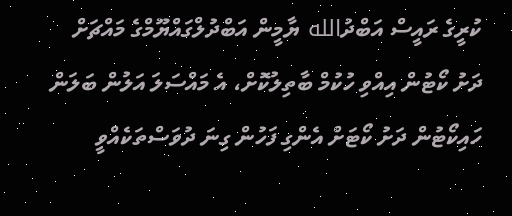ކުރީގެ ރައީސް އަބްދުالله ޔާމީން އަބްދުލްގައްޔޫމްގެ މައްޗަށް ދަށު ކޯޓުން އިއްވި ހުކުމް ބާތިލުކޮށް، އެ މައްސަލަ އަލުން ބަލަން ހައިކޯޓުން ދަށު ކޯޓަށް އެންގި ފަހުން ގިނަ ދުވަސްތަކެއްވީ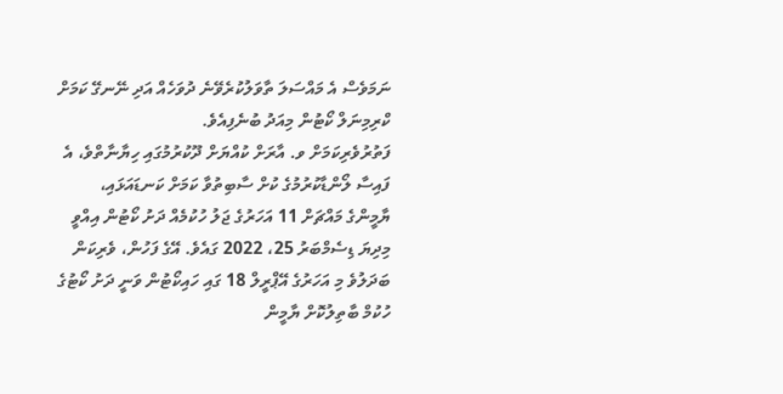ނަމަވެސް އެ މައްސަލަ ތާވަލުކުރެވޭނެ ދުވަހެއް އަދި ނޭނގޭ ކަމަށް ކްރިމިނަލް ކޯޓުން މިއަދު ބުނެފިއެވެ.
ފަތުރުވެރިކަމަށް ވ. އާރަށް ކުއްޔަށް ދޫކުރުމުގައި ހިޔާނާތްވެ، އެ ފައިސާ ލޯންޑާކުރުމުގެ ކުށް ސާބިތުވާ ކަމަށް ކަނޑައަޅައި، ޔާމީންގެ މައްޗަށް 11 އަހަރުގެ ޖަލު ހުކުމެއް ދަށު ކޯޓުން އިއްވީ މިދިޔަ ޑިސެމްބަރު 25، 2022 ގައެވެ. އޭގެ ފަހުން، ވެރިކަން ބަދަލުވެ މި އަހަރުގެ އޭޕްރީލް 18 ގައި ހައިކޯޓުން ވަނީ ދަށު ކޯޓުގެ ހުކުމް ބާތިލުކޮށް ޔާމީން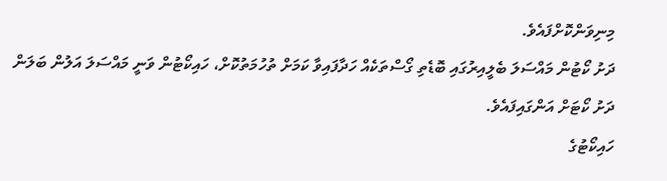މިނިވަންކޮށްފައެވެ.
ދަށު ކޯޓުން މައްސަލަ ބެލީއިރުގައި ބޮޑެތި ގޯސްތަކެއް ހަދާފައިވާ ކަމަށް ތުހުމަތުކޮށް، ހައިކޯޓުން ވަނީ މައްސަލަ އަލުން ބަލަން ދަށު ކޯޓަށް އަންގައިފައެވެ.
ހައިކޯޓުގެ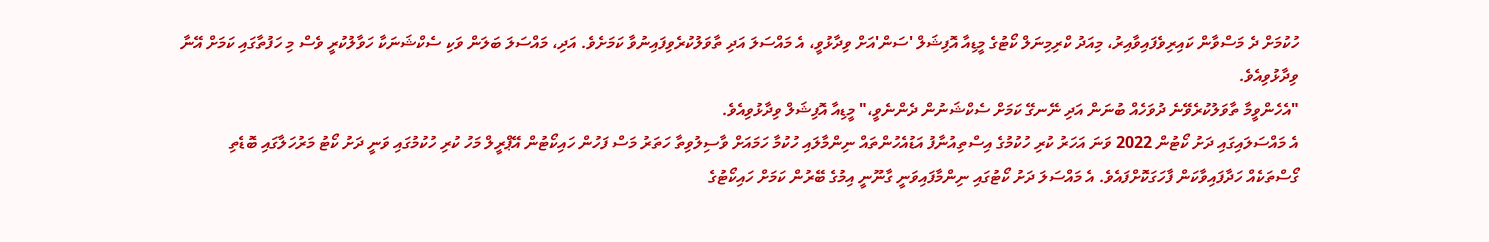ހުކުމަށް ދެ މަސްވާން ކައިރިވެފައިވާއިރު، މިއަދު ކްރިމިނަލް ކޯޓުގެ މީޑިއާ އޮފިޝަލް 'ސަން'އަށް ވިދާޅުވީ، އެ މައްސަލަ އަދި ތާވަލުކުރެވިފައިނުވާ ކަމަށެވެ. އަދި، މައްސަލަ ބަލަން ވަކި ސެކްޝަނަކާ ހަވާލުކުރީ ވެސް މި ހަފުތާގައި ކަމަށް އޭނާ ވިދާޅުވިއެވެ.
"އެހެންވީމާ ތާވަލުކުރެވޭނެ ދުވަހެއް ބުނަން އަދި ނޭނގޭ ކަމަށް ސެކްޝަނުން ދެންނެވީ،" މީޑިއާ އޮފިޝަލް ވިދާޅުވިއެވެ.
އެ މައްސަލައިގައި ދަށު ކޯޓުން 2022 ވަނަ އަހަރު ކުރި ހުކުމުގެ އިސްތިއުނާފު އަޑުއެހުންތައް ނިންމާލައި ހުކުމާ ހަމައަށް ވާސިލުވިތާ ހަތަރު މަސް ފަހުން ހައިކޯޓުން އޭޕްރީލް މަހު ކުރި ހުކުމުގައި ވަނީ ދަށު ކޯޓު މަރުހަލާގައި ބޮޑެތި ގޯސްތަކެއް ހަދާފައިވާކަން ފާހަގަކޮށްފައެވެ. އެ މައްސަލަ ދަށު ކޯޓުގައި ނިންމާފައިވަނީ ގާނޫނީ އިމުގެ ބޭރުން ކަމަށް ހައިކޯޓުގެ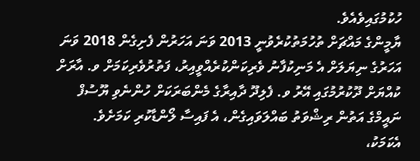ހުކުމުގައިވެއެވެ.
ޔާމީންގެ މައްޗަށް ތުހުމަތުކުރެވުނީ 2013 ވަނަ އަހަރުން ފެށިގެން 2018 ވަނަ އަހަރުގެ ނިޔަލަށް އެ މަނިކުފާނު ވެރިކަންކުރެއްވީއިރު، ފަތުރުވެރިކަމަށް ވ. އާރަށް ކުއްޔަށް ދޫކުރުމުގައި އޭރު ވ. ފެލިދޫ ދާއިރާގެ މެންބަރަކަށް ހުންނެވި ޔޫސުފް ނައީމްގެ އަތުން ރިޝްވަތު ބައްލަވައިގެން، އެ ފައިސާ ލޯންޑާކުރި ކަމަށެވެ.
އެކަމަކު،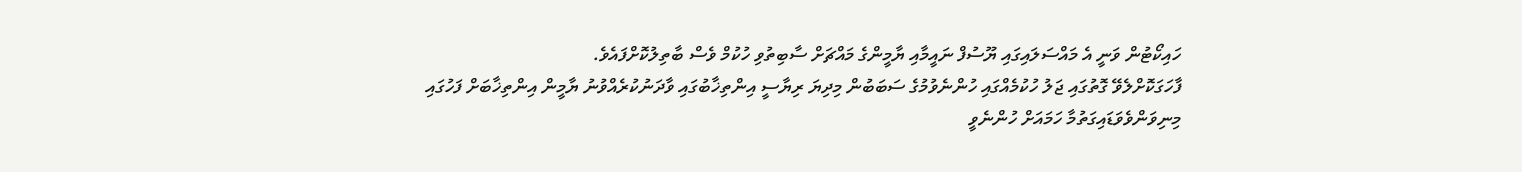ހައިކޯޓުން ވަނީ އެ މައްސަލައިގައި ޔޫސުފް ނައީމާއި ޔާމީންގެ މައްޗަށް ސާބިތުވި ހުކުމް ވެސް ބާތިލުކޮށްފައެވެ.
ފާހަގަކޮށްލެވޭ ގޮތުގައި ޖަލު ހުކުމެއްގައި ހުންނެވުމުގެ ސަބަބުން މިދިޔަ ރިޔާސީ އިންތިޚާބުގައި ވާދަނުކުރެއްވުނު ޔާމީން އިންތިޚާބަށް ފަހުގައި މިނިވަންވެވަޑައިގަތުމާ ހަމައަށް ހުންނެވީ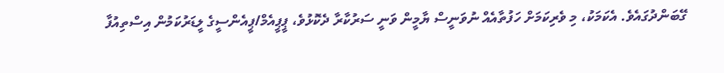ގޭބަންދުގައެވެ. އެކަމަކު، މި ވެރިކަމަށް ހަފުތާއެއް ނުވަނީސް ޔާމީން ވަނީ ސަރުކާރާ ދެކޮޅުވެ، ޕީޕީއެމް/ޕީއެންސީގެ ލީޑަރުކަމުން އިސްތިއުފާ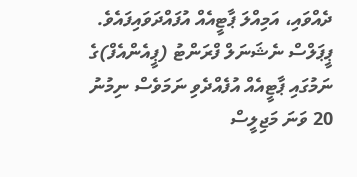ދެއްވައި، އަމިއްލަ ޕާޓީއެއް އުފައްދަވައިފައެވެ.
ޕީޕަލްސް ނެޝަނަލް ފްރަންޓު (ޕީއެންއެފް)ގެ ނަމުގައި ޕާޓީއެއް އުފެއްދެވި ނަމަވެސް ނިމުނު 20 ވަނަ މަޖިލީސް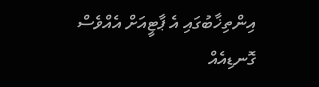އިންތިޚާބުގައި އެ ޕާޓީއަށް އެއްވެސް ގޮނޑިއެއް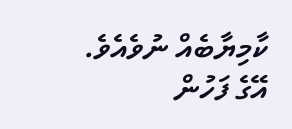ކާމިޔާބެއް ނުވެއެވެ. އޭގެ ފަހުން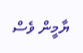ޔާމީން ވެސް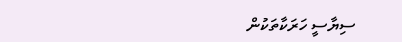ސިޔާސީ ހަރަކާތަކުން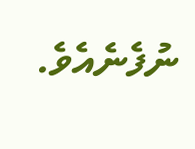ނުފެނެއެވެ.